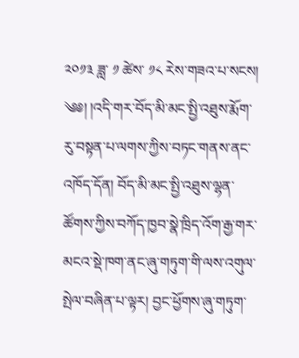༢༠༡༣ ཟླ་ ༡ ཚེས་ ༡༨ རེས་གཟའ་པ་སངས།
༄༅། །འདི་གར་བོད་མི་མང་སྤྱི་འཐུས་རྨོག་རུ་བསྟན་པ་ལགས་ཀྱིས་བཏང་གནས་ནང་འཁོད་དོན། བོད་མི་མང་སྤྱི་འཐུས་ལྷན་ཚོགས་ཀྱིས་བཀོད་ཁྱབ་སྣེ་ཁྲིད་འོག་རྒྱ་གར་མངའ་སྡེ་ཁག་ནང་ཞུ་གཏུག་གི་ལས་འགུལ་སྤེལ་བཞིན་པ་ལྟར། བྱང་ཕྱོགས་ཞུ་གཏུག་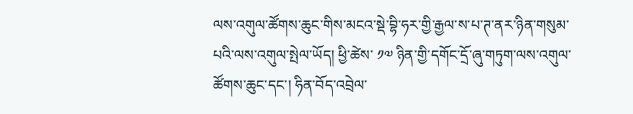ལས་འགུལ་ཚོགས་ཆུང་གིས་མངའ་སྡེ་བྷི་ཧར་གྱི་རྒྱལ་ས་པ་ཊ་ནར་ཉིན་གསུམ་པའི་ལས་འགུལ་སྤེལ་ཡོད། ཕྱི་ཚེས་ ༡༧ ཉིན་གྱི་དགོང་དྲོ་ཞུ་གཏུག་ལས་འགུལ་ཚོགས་ཆུང་དང་། ཧིན་བོད་འབྲེལ་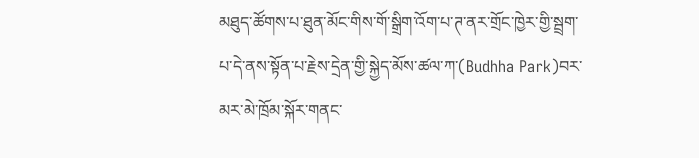མཐུད་ཚོགས་པ་ཐུན་མོང་གིས་གོ་སྒྲིག་འོག་པ་ཊ་ནར་གྲོང་ཁྱེར་གྱི་སྦྲག་པ་དེ་ནས་སྟོན་པ་རྗེས་དྲེན་གྱི་སྐྱེད་མོས་ཚལ་ཀ་(Budhha Park)བར་མར་མེ་ཁྲོམ་སྐོར་གནང་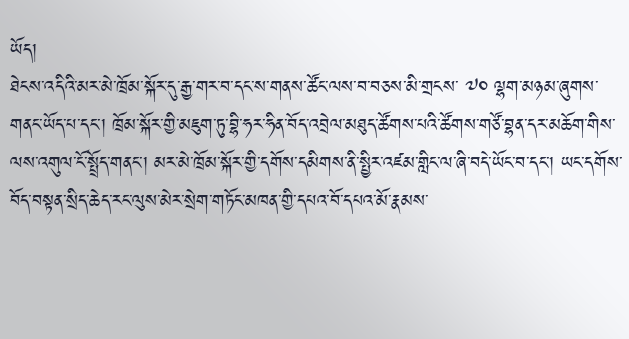ཡོད།
ཐེངས་འདིའི་མར་མེ་ཁྲོམ་སྐོར་དུ་རྒྱ་གར་བ་དང་ས་གནས་ཚོང་ལས་བ་བཅས་མི་གྲངས་ ༧༠ ལྷག་མཉམ་ཞུགས་གནང་ཡོད་པ་དང་། ཁྲོམ་སྐོར་གྱི་མཇུག་ཏུ་བྷི་ཧར་ཧིན་བོད་འབྲེལ་མཐུད་ཚོགས་པའི་ཚོགས་གཙོ་བྷན་དར་མཆོག་གིས་ལས་འགུལ་ངོ་སྤྲོད་གནང་། མར་མེ་ཁྲོམ་སྐོར་གྱི་དགོས་དམིགས་ནི་སྤྱིར་འཛམ་གླིང་ལ་ཞི་བདེ་ཡོང་བ་དང་། ཡང་དགོས་བོད་བསྟན་སྲིད་ཆེད་རང་ལུས་མེར་སྲེག་གཏོང་མཁན་གྱི་དཔའ་བོ་དཔའ་མོ་རྣམས་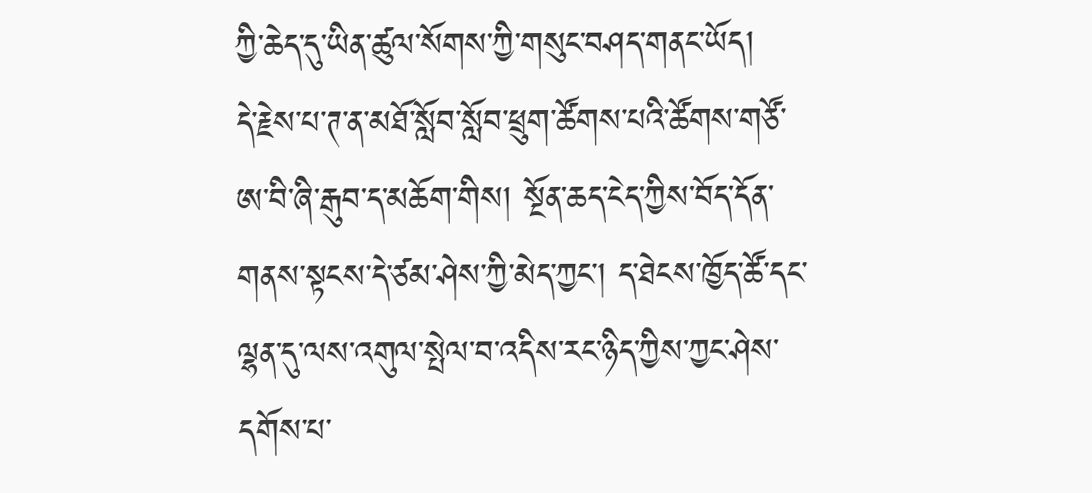ཀྱི་ཆེད་དུ་ཡིན་ཚུལ་སོགས་ཀྱི་གསུང་བཤད་གནང་ཡོད།
དེ་རྗེས་པ་ཊ་ན་མཐོ་སློབ་སློབ་ཕྲུག་ཚོགས་པའི་ཚོགས་གཙོ་ཨ་བི་ཞི་རྒུབ་ད་མཆོག་གིས། སྔོན་ཆད་ངེད་ཀྱིས་བོད་དོན་གནས་སྟངས་དེ་ཙམ་ཤེས་ཀྱི་མེད་ཀྱང་། ད་ཐེངས་ཁྱོད་ཚོ་དང་ལྷན་དུ་ལས་འགུལ་སྤེལ་བ་འདིས་རང་ཉིད་ཀྱིས་ཀྱང་ཤེས་དགོས་པ་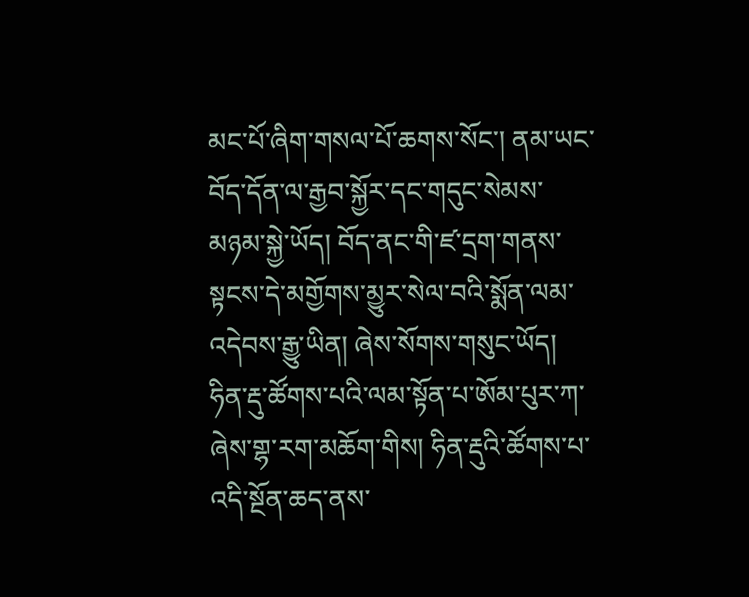མང་པོ་ཞིག་གསལ་པོ་ཆགས་སོང་། ནམ་ཡང་བོད་དོན་ལ་རྒྱབ་སྐྱོར་དང་གདུང་སེམས་མཉམ་སྐྱེ་ཡོད། བོད་ནང་གི་ཛ་དྲག་གནས་སྟངས་དེ་མགྱོགས་མྱུར་སེལ་བའི་སྨོན་ལམ་འདེབས་རྒྱུ་ཡིན། ཞེས་སོགས་གསུང་ཡོད།
ཧིན་རྡུ་ཚོགས་པའི་ལམ་སྟོན་པ་ཨོམ་པུར་ཀ་ཞེས་གྷ་རག་མཆོག་གིས། ཧིན་རྡུའི་ཚོགས་པ་འདི་སྔོན་ཆད་ནས་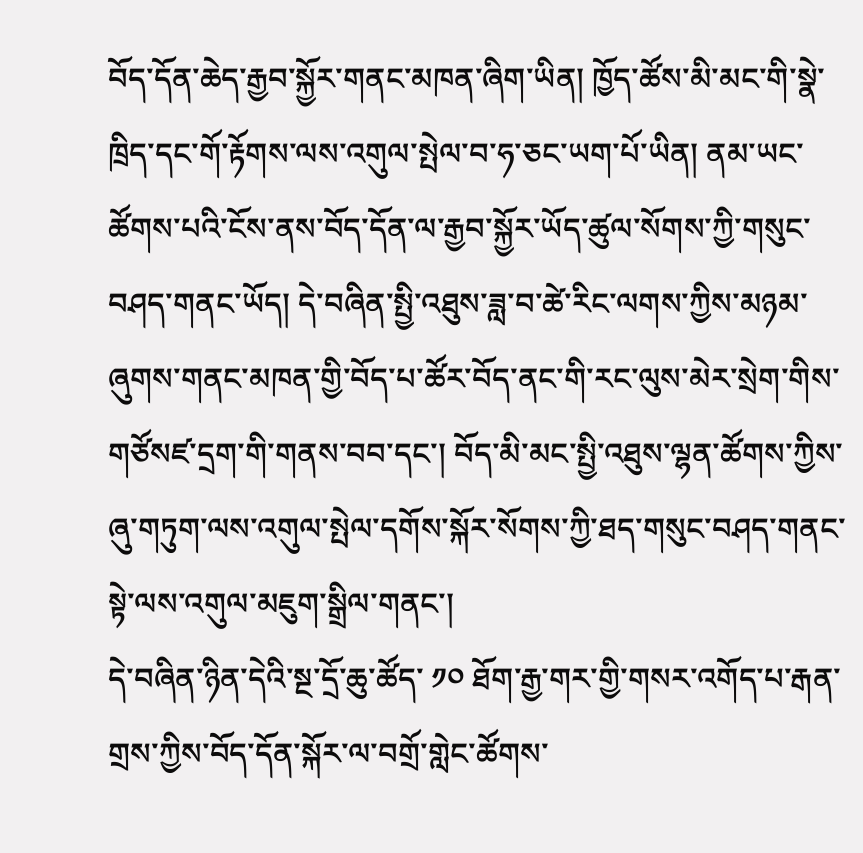བོད་དོན་ཆེད་རྒྱབ་སྐྱོར་གནང་མཁན་ཞིག་ཡིན། ཁྱོད་ཚོས་མི་མང་གི་སྣེ་ཁྲིད་དང་གོ་རྟོགས་ལས་འགུལ་སྤེལ་བ་ཧ་ཅང་ཡག་པོ་ཡིན། ནམ་ཡང་ཚོགས་པའི་ངོས་ནས་བོད་དོན་ལ་རྒྱབ་སྐྱོར་ཡོད་ཚུལ་སོགས་ཀྱི་གསུང་བཤད་གནང་ཡོད། དེ་བཞིན་སྤྱི་འཐུས་ཟླ་བ་ཚེ་རིང་ལགས་ཀྱིས་མཉམ་ཞུགས་གནང་མཁན་གྱི་བོད་པ་ཚོར་བོད་ནང་གི་རང་ལུས་མེར་སྲེག་གིས་གཙོསཛ་དྲག་གི་གནས་བབ་དང་། བོད་མི་མང་སྤྱི་འཐུས་ལྷན་ཚོགས་ཀྱིས་ཞུ་གཏུག་ལས་འགུལ་སྤེལ་དགོས་སྐོར་སོགས་ཀྱི་ཐད་གསུང་བཤད་གནང་སྟེ་ལས་འགུལ་མཇུག་སྒྲིལ་གནང་།
དེ་བཞིན་ཉིན་དེའི་སྔ་དྲོ་ཆུ་ཚོད་ ༡༠ ཐོག་རྒྱ་གར་གྱི་གསར་འགོད་པ་རྒན་གྲས་ཀྱིས་བོད་དོན་སྐོར་ལ་བགྲོ་གླེང་ཚོགས་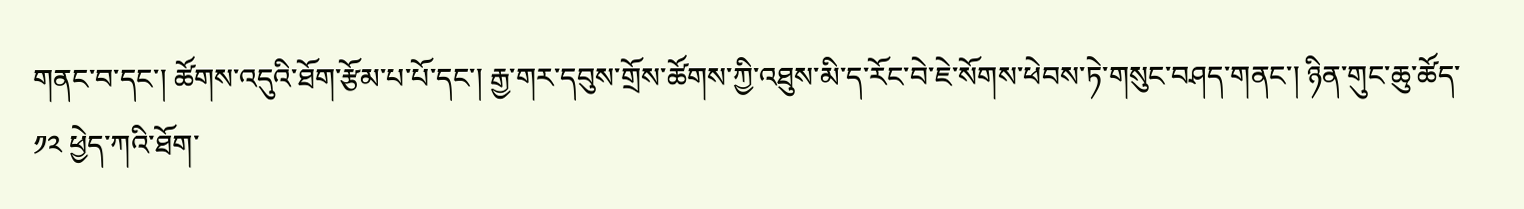གནང་བ་དང་། ཚོགས་འདུའི་ཐོག་རྩོམ་པ་པོ་དང་། རྒྱ་གར་དབུས་གྲོས་ཚོགས་ཀྱི་འཐུས་མི་ད་རོང་བེ་ཇེ་སོགས་ཕེབས་ཏེ་གསུང་བཤད་གནང་། ཉིན་གུང་ཆུ་ཚོད་ ༡༢ ཕྱེད་ཀའི་ཐོག་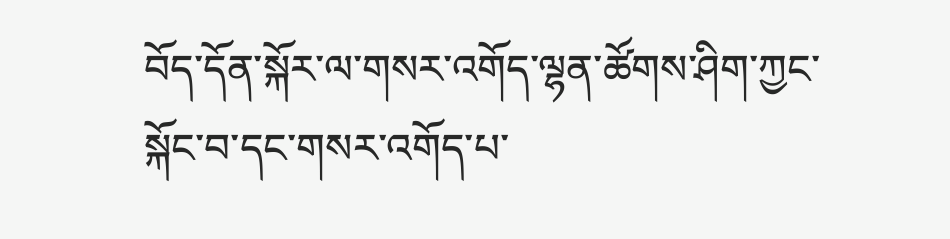བོད་དོན་སྐོར་ལ་གསར་འགོད་ལྷན་ཚོགས་ཤིག་ཀྱང་སྐོང་བ་དང་གསར་འགོད་པ་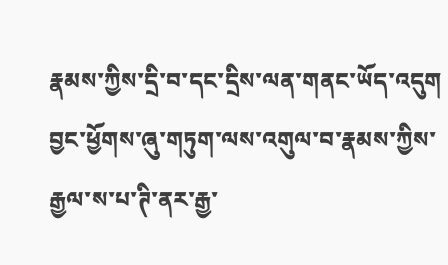རྣམས་ཀྱིས་དྲི་བ་དང་དྲིས་ལན་གནང་ཡོད་འདུག བྱང་ཕྱོགས་ཞུ་གཏུག་ལས་འགུལ་བ་རྣམས་ཀྱིས་རྒྱལ་ས་པ་ཊི་ནར་རྒྱ་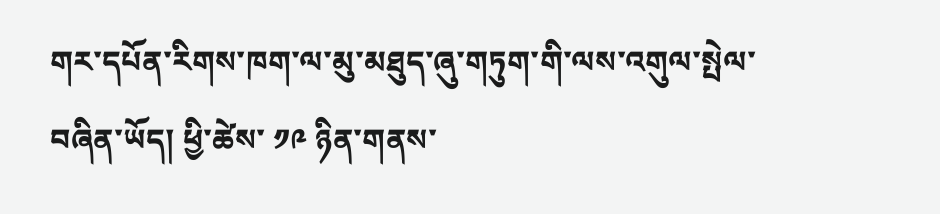གར་དཔོན་རིགས་ཁག་ལ་མུ་མཐུད་ཞུ་གཏུག་གི་ལས་འགུལ་སྤེལ་བཞིན་ཡོད། ཕྱི་ཚེས་ ༡༩ ཉིན་གནས་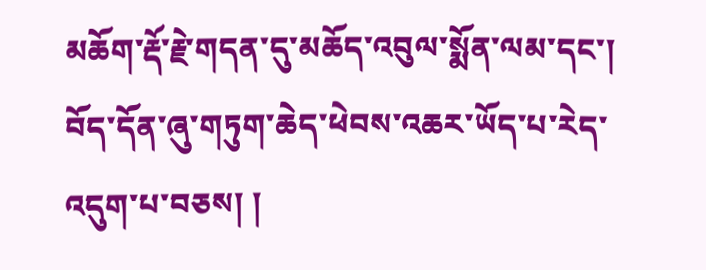མཆོག་རྡོ་རྗེ་གདན་དུ་མཆོད་འབུལ་སྨོན་ལམ་དང་། བོད་དོན་ཞུ་གཏུག་ཆེད་ཕེབས་འཆར་ཡོད་པ་རེད་འདུག་པ་བཅས། །